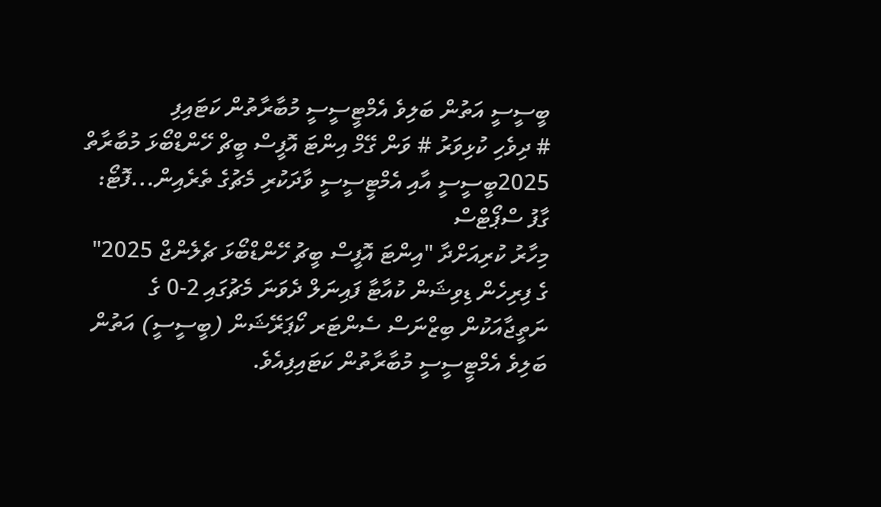ބީސީސީ އަތުން ބަލިވެ އެމްޓީސީސީ މުބާރާތުން ކަޓައިފި
# ދިވެހި ކުޅިވަރު # ވަން ގޭމް އިންޓަ އޮފީސް ބީޗް ހޭންޑްބޯޅަ މުބާރާތް 2025ބީސީސީ އާއި އެމްޓީސީސީ ވާދަކުރި މެޗުގެ ތެރެއިން...ފޮޓޯ: ގާފު ސްޕޯޓްސް
މިހާރު ކުރިއަށްދާ "އިންޓަ އޮފީސް ބީޗު ހޭންޑްބޯޅަ ޗެލެންޖް 2025" ގެ ފިރިހެން ޑިވިޝަން ކުއާޓާ ފައިނަލް ދެވަނަ މެޗުގައި 2-0 ގެ ނަތީޖާއަކުން ބިޒްނަސް ސެންޓަރ ކޯޕަރޭޝަން (ބީސީސީ) އަތުން ބަލިވެ އެމްޓީސީސީ މުބާރާތުން ކަޓައިފިއެވެ.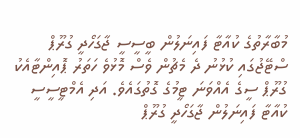މުބާރާތުގެ ކުއާޓާ ފައިނަލުން ބީސީސީ ޖާގަހޯދީ ގުރޫޕް ސްޓޭޖުގައި ކުޅުނު ދެ މެޗުން ވެސް މޮޅުވެ ހަތަރު ޕޮއިންޓާއެކު ގުރޫޕް ސީގެ އެއްވަނަ ޓީމުގެ ގޮތުގައެވެ. އަދި އެމްޓީސީސީ ކުއާޓާ ފައިނަލުން ޖާގަހޯދީ ގުރޫޕް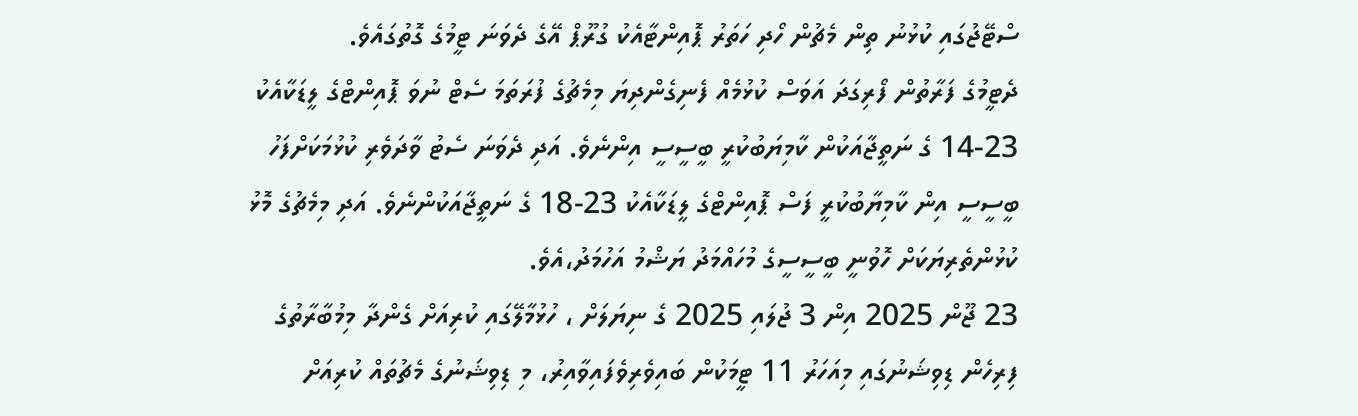ސްޓޭޖުގައި ކުޅުނު ތިން މެޗުން ހޯދި ހަތަރު ޕޮއިންޓާއެކު ގުރޫޕް އޭގެ ދެވަނަ ޓީމުގެ ގޮތުގައެވެ.
ދެޓީމުގެ ފަރާތުން ފޯރިގަދަ އަވަސް ކުޅުމެއް ފެނިގެންދިޔަ މިމެޗުގެ ފުރަތަމަ ސެޓް ނުވަ ޕޮއިންޓްގެ ލީޑަކާއެކު 23-14 ގެ ނަތީޖާއަކުން ކާމިޔަބުކުރީ ބީސީސީ އިންނެވެ. އަދި ދެވަނަ ސެޓު ވާދަވެރި ކުޅުމަކަށްފަހު ބީސީސީ އިން ކާމިޔާބުކުރީ ފަސް ޕޮއިންޓްގެ ލީޑަކާއެކު 23-18 ގެ ނަތީޖާއަކުންނެވެ. އަދި މިމެޗުގެ މޮޅު ކުޅުންތެރިޔަކަށް ހޮވުނީ ބީސީސީގެ މުހައްމަދު ޔަޝްމު އަހުމަދު،އެވެ.
23 ޖޫން 2025 އިން 3 ޖުލައި 2025 ގެ ނިޔަލަށް ، ހުޅުމާލޭގައި ކުރިއަށް ގެންދާ މިމުބާރާތުގެ ފިރިހެން ޑިވިޝަނުގައި މިއަހަރު 11 ޓީމަކުން ބައިވެރިވެފައިވާއިރު، މި ޑިވިޝަނުގެ މެޗުތައް ކުރިއަށް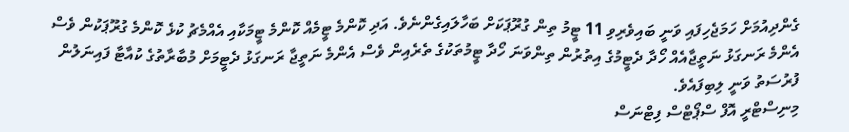ގެންދިއުމަށް ހަމަޖެހިފައި ވަނީ ބައިވެރިވި 11 ޓީމު ތިން ގުރޫޕަކަށް ބަހާލައިގެންނެވެ. އަދި ކޮންމެ ޓީމެއް ކޮންމެ ޓީމަކާއި އެއްމެޗު ކުޅެ ކޮންމެ ގުރޫޕަކުން ވެސް އެންމެ ރަނގަޅު ނަތީޖާއެއް ހޯދާ ދެޓީމުގެ އިތުރުން ތިންވަނަ ހޯދާ ޓީމުތަކުގެ ތެރެއިން ވެސް އެންމެ ނަތީޖާ ރަނގަޅު ދެޓީމަށް މުބާރާތުގެ ކުއާޓާ ފައިނަލުން ފުރުސަތު ވަނީ ލިބިފައެވެ.
މިނިސްޓްރީ އޮފް ސްޕޯޓްސް ފިޓްނަސް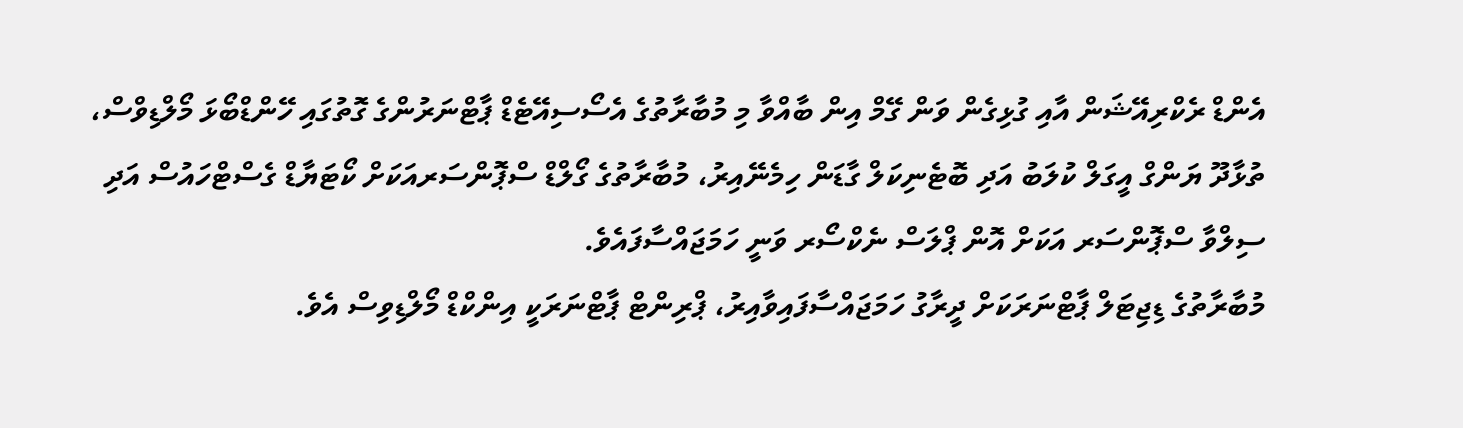އެންޑް ރެކްރިއޭޝަން އާއި ގުޅިގެން ވަން ގޭމް އިން ބާއްވާ މި މުބާރާތުގެ އެސޯސިއޭޓެޑް ޕާޓްނަރުންގެ ގޮތުގައި ހޭންޑްބޯޅަ މޯލްޑިވްސް، ތުޅާދޫ ޔަންގް އީގަލް ކުލަބު އަދި ބޮޓެނިކަލް ގާޑަން ހިމެނޭއިރު، މުބާރާތުގެ ގޯލްޑް ސްޕޮންސަރއަކަށް ކޯޓަޔާޑް ގެސްޓްހައުސް އަދި ސިލްވާ ސްޕޮންސަރ އަކަށް އޮން ޕްލަސް ނެކްސޯރ ވަނީ ހަމަޖައްސާފައެވެ.
މުބާރާތުގެ ޑިޖިޓަލް ޕާޓްނަރަކަށް ދީރާގު ހަމަޖައްސާފައިވާއިރު، ޕްރިންޓް ޕާޓްނަރަކީ އިންކްޑް މޯލްޑިވިސް އެވެ.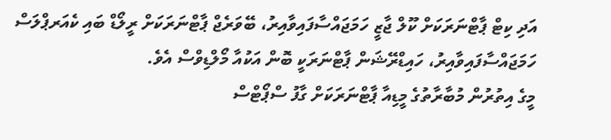އަދި ކިޓް ޕާޓްނަރަކަށް ކޫލް ޖާޒީ ހަމަޖައްސާފައިވާއިރު، ބޭވަރެޖް ޕާޓްނަރަކަށް ރީލޯޑް ބައި ކެއަރޕްލަސް ހަމަޖައްސާފައިވާއިރު، ހައިޑްރޭޝަން ޕާޓްނަރަކީ ބޮން އަކުއާ މޯލްޑިވްސް އެވެ.
މީގެ އިތުރުން މުބާރާތުގެ މީޑިއާ ޕާޓްނަރަކަށް ގާފު ސްޕޯޓްސް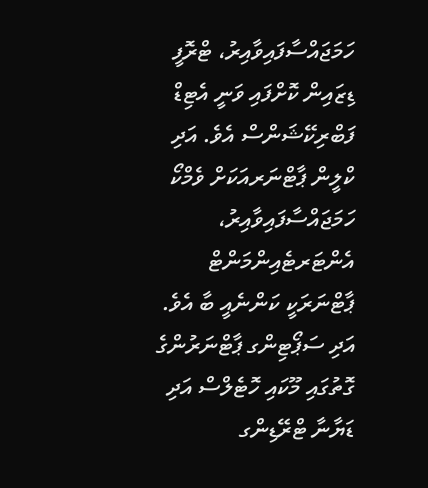ހަމަޖައްސާފައިވާއިރު، ޓްރޮފީ ޑިޒައިން ކޮށްފައި ވަނީ އެޓިޑް ފަބްރިކޭޝަންސް އެވެ. އަދި ކްލީން ޕާޓްނަރއަކަށް ވެމްކޯ ހަމަޖައްސާފައިވާއިރު، އެންޓަރޓެއިންމަންޓް ޕާޓްނަރަކީ ކަންނެއީ ބާ އެވެ. އަދި ސަޕޯޓިންގ ޕާޓްނަރުންގެ ގޮތުގައި މޫކައި ހޮޓެލްސް އަދި ޑަޔާނާ ޓްރޭޑިންގ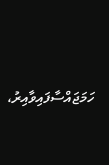ހަމަޖައްސާފައިވާއިރު،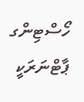ހޯސްޓިންގ ޕާޓްނަރަކީ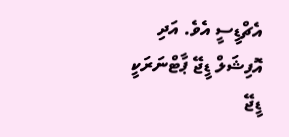އެޗްޑީސީ އެވެ. އަދި އޮފިޝަލް ޑީޖޭ ޕާޓްނަރަކީ ޑީޖޭ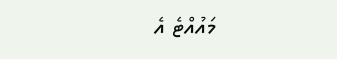މައުއްޓެ އެ